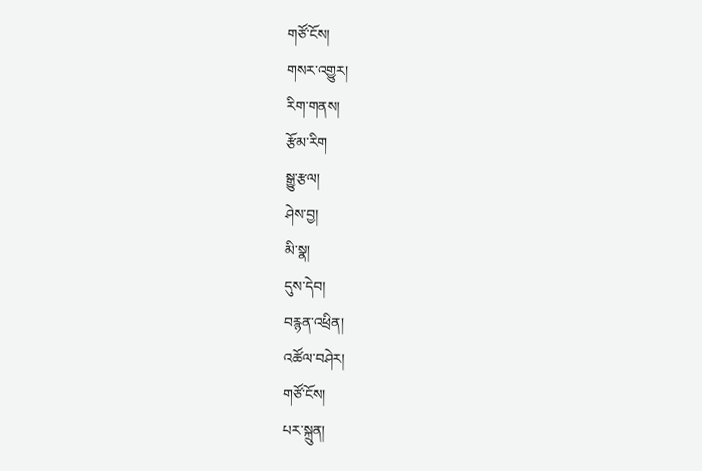གཙོ་ངོས།
གསར་འགྱུར།
རིག་གནས།
རྩོམ་རིག
སྒྱུ་རྩལ།
ཤེས་བྱ།
མི་སྣ།
དུས་དེབ།
བརྙན་འཕྲིན།
འཚོལ་བཤེར།
གཙོ་ངོས།
པར་སྐྲུན།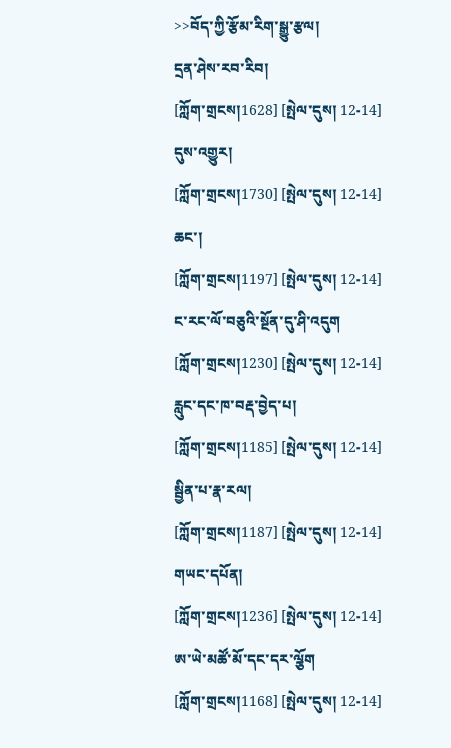>>བོད་ཀྱི་རྩོམ་རིག་སྒྱུ་རྩལ།
དྲན་ཤེས་རབ་རིབ།
[ཀློག་གྲངས།1628] [སྤེལ་དུས། 12-14]
དུས་འགྱུར།
[ཀློག་གྲངས།1730] [སྤེལ་དུས། 12-14]
ཆང་།
[ཀློག་གྲངས།1197] [སྤེལ་དུས། 12-14]
ང་རང་ལོ་བཅུའི་སྔོན་དུ་ཤི་འདུག
[ཀློག་གྲངས།1230] [སྤེལ་དུས། 12-14]
རླུང་དང་ཁ་བརྡ་བྱེད་པ།
[ཀློག་གྲངས།1185] [སྤེལ་དུས། 12-14]
སྦྱིན་པ་རྣ་རལ།
[ཀློག་གྲངས།1187] [སྤེལ་དུས། 12-14]
གཡང་དཔོན།
[ཀློག་གྲངས།1236] [སྤེལ་དུས། 12-14]
ཨ་ཡེ་མཚོ་མོ་དང་དར་ལྕོག
[ཀློག་གྲངས།1168] [སྤེལ་དུས། 12-14]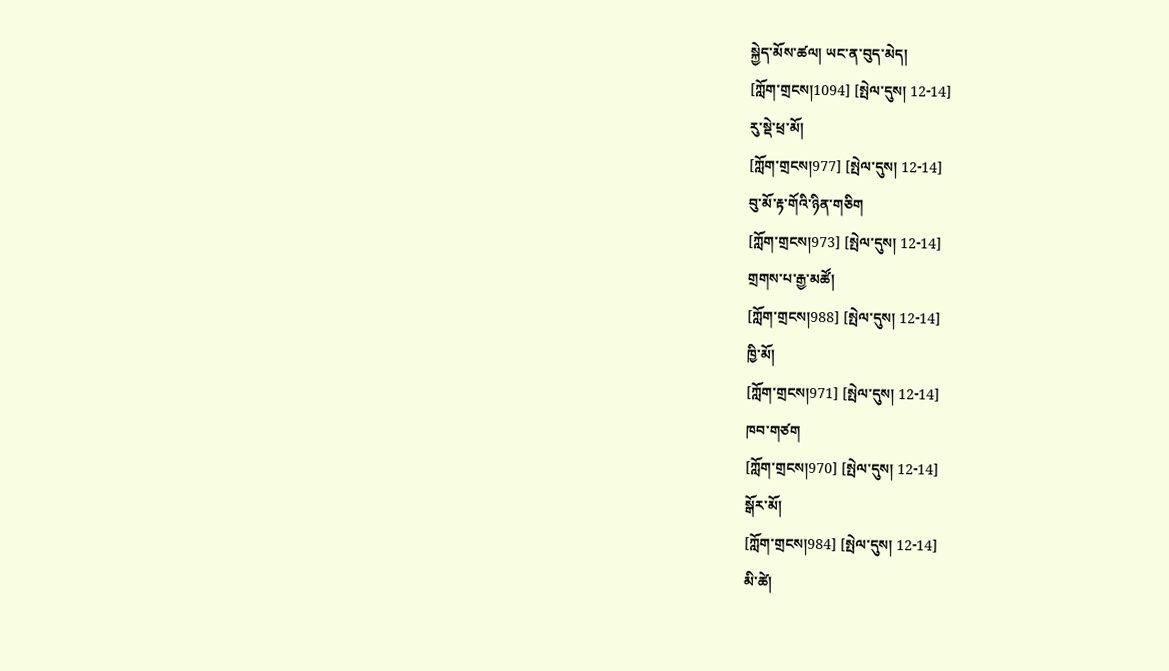སྐྱེད་མོས་ཚལ། ཡང་ན་བུད་མེད།
[ཀློག་གྲངས།1094] [སྤེལ་དུས། 12-14]
རུ་སྡེ་ཕྲ་མོ།
[ཀློག་གྲངས།977] [སྤེལ་དུས། 12-14]
བུ་མོ་རྟ་གོའི་ཉིན་གཅིག
[ཀློག་གྲངས།973] [སྤེལ་དུས། 12-14]
གྲགས་པ་རྒྱ་མཚོ།
[ཀློག་གྲངས།988] [སྤེལ་དུས། 12-14]
ཁྱི་མོ།
[ཀློག་གྲངས།971] [སྤེལ་དུས། 12-14]
ཁབ་གཙག
[ཀློག་གྲངས།970] [སྤེལ་དུས། 12-14]
སྒོར་མོ།
[ཀློག་གྲངས།984] [སྤེལ་དུས། 12-14]
མི་ཚེ།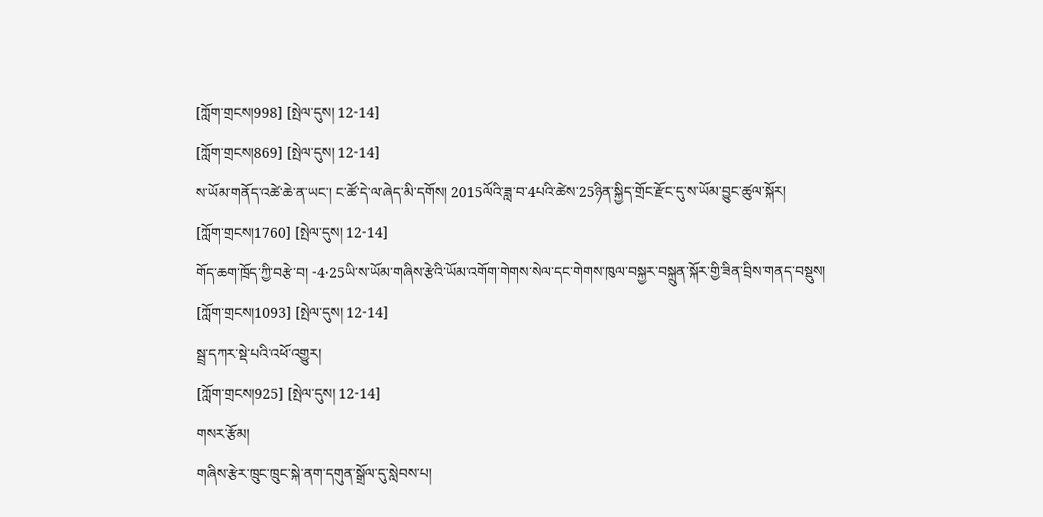[ཀློག་གྲངས།998] [སྤེལ་དུས། 12-14]
[ཀློག་གྲངས།869] [སྤེལ་དུས། 12-14]
ས་ཡོམ་གནོད་འཚེ་ཆེ་ན་ཡང་། ང་ཚོ་དེ་ལ་ཞེད་མི་དགོས། 2015ལོའི་ཟླ་བ་4པའི་ཚེས་25ཉིན་སྐྱིད་གྲོང་རྫོང་དུ་ས་ཡོམ་བྱུང་ཚུལ་སྐོར།
[ཀློག་གྲངས།1760] [སྤེལ་དུས། 12-14]
གོད་ཆག་ཁྲོད་ཀྱི་བརྩེ་བ། -4·25ཡི་ས་ཡོམ་གཞིས་རྩེའི་ཡོམ་འགོག་གེགས་སེལ་དང་གེགས་ཁུལ་བསྐྱར་བསྐྲུན་སྐོར་གྱི་ཟིན་བྲིས་གནད་བསྡུས།
[ཀློག་གྲངས།1093] [སྤེལ་དུས། 12-14]
སྦྲ་དཀར་སྡེ་པའི་འཕོ་འགྱུར།
[ཀློག་གྲངས།925] [སྤེལ་དུས། 12-14]
གསར་རྩོམ།
གཞིས་རྩེར་ཁྲུང་ཁྲུང་སྐེ་ནག་དགུན་སྒྲོལ་དུ་སླེབས་པ།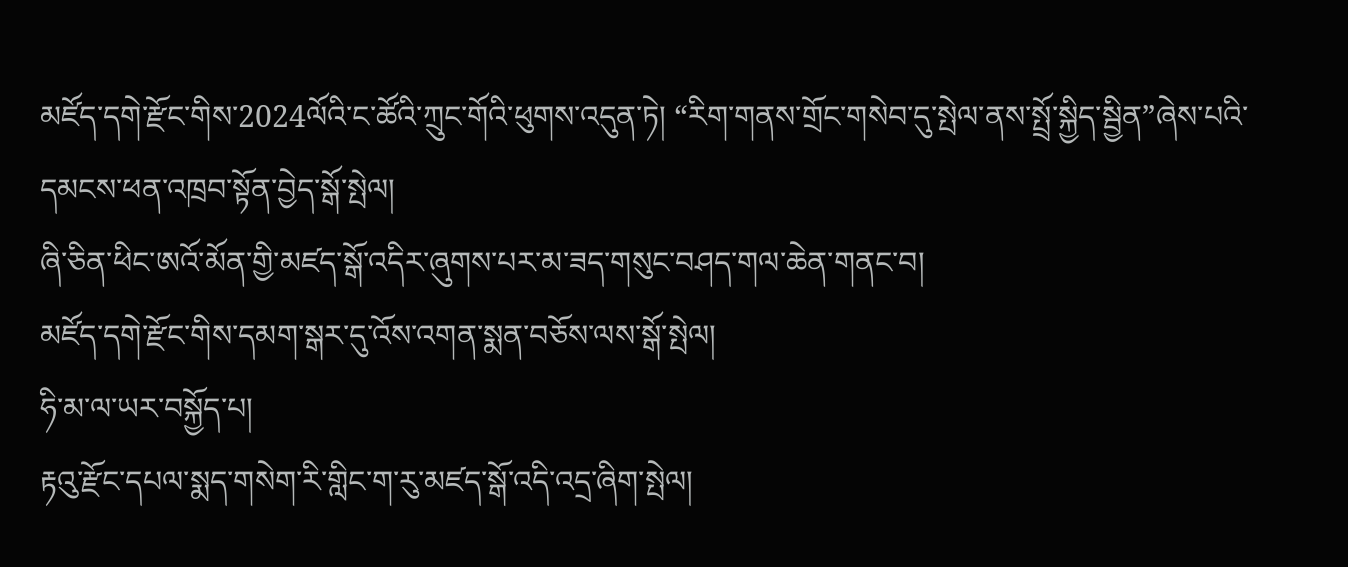མཛོད་དགེ་རྫོང་གིས་2024ལོའི་ང་ཚོའི་ཀྲུང་གོའི་ཕུགས་འདུན་ཏེ། “རིག་གནས་གྲོང་གསེབ་དུ་སྤེལ་ནས་སྤྲོ་སྐྱིད་སྦྱིན”ཞེས་པའི་དམངས་ཕན་འཁྲབ་སྟོན་བྱེད་སྒོ་སྤེལ།
ཞི་ཅིན་ཕིང་ཨའོ་མོན་གྱི་མཛད་སྒོ་འདིར་ཞུགས་པར་མ་ཟད་གསུང་བཤད་གལ་ཆེན་གནང་བ།
མཛོད་དགེ་རྫོང་གིས་དམག་སྒར་དུ་འོས་འགན་སྨན་བཅོས་ལས་སྒོ་སྤེལ།
ཧི་མ་ལ་ཡར་བསྐྱོད་པ།
རྟའུ་རྫོང་དཔལ་སྨད་གསེག་རི་གླིང་ག་རུ་མཛད་སྒོ་འདི་འདྲ་ཞིག་སྤེལ།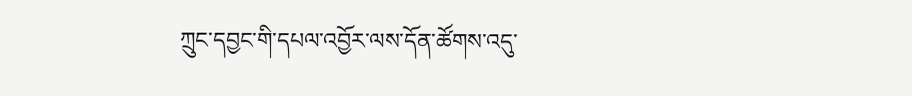ཀྲུང་དབྱང་གི་དཔལ་འབྱོར་ལས་དོན་ཚོགས་འདུ་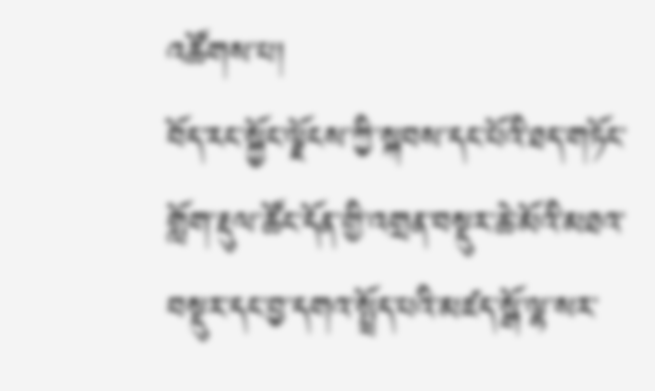འཚོགས་པ།
བོད་རང་སྐྱོང་ལྗོངས་ཀྱི་སྐབས་དང་པོའི་ཐད་གཏོང་གློག་རྡུལ་ཚོང་དོན་གྱི་འགྲན་བསྡུར་ཆེ་མོའི་མཐའ་བསྡུར་དང་བྱ་དགའ་སྤྲོད་པའི་མཛད་སྒོ་ལྷ་སར་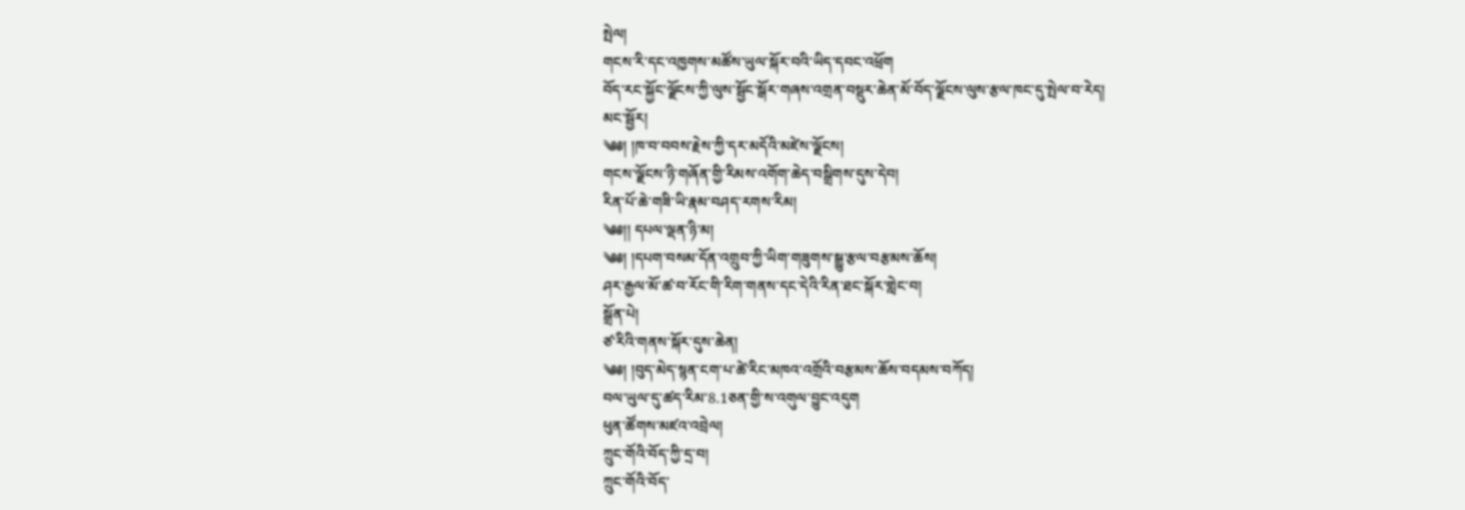སྤེལ།
གངས་རི་དང་འཁྱགས་མཚོས་ཡུལ་སྐོར་བའི་ཡིད་དབང་འཕྲོག
བོད་རང་སྐྱོང་ལྗོངས་ཀྱི་ལུས་སྦྱོང་སྒོར་གཞས་འགྲན་བསྡུར་ཆེན་མོ་བོད་ལྗོངས་ལུས་རྩལ་ཁང་དུ་སྤེལ་བ་རེད།
མང་སྦྱོར།
༄༅། །ཁ་བ་བབས་རྗེས་ཀྱི་དར་མདོའི་མཛེས་ལྗོངས།
གངས་ལྗོངས་ཉི་གཞོན་གྱི་རིམས་འགོག་ཆེད་བསྒྲིགས་དུས་དེབ།
རིན་པོ་ཆེ་གཟི་ཡི་རྣམ་བཤད་རགས་རིམ།
༄༅།། དཔལ་ལྡན་ཉི་མ།
༄༅། །དཔག་བསམ་དོན་འགྲུབ་ཀྱི་ཡིག་གཟུགས་སྒྱུ་རྩལ་བརྩམས་ཆོས།
ཤར་རྒྱལ་མོ་ཚ་བ་རོང་གི་རིག་གནས་དང་དེའི་རིན་ཐང་སྐོར་གླེང་བ།
སྒྲོན་པེ།
ཙ་རིའི་གནས་སྐོར་དུས་ཆེན།
༄༅། །བུད་མེད་སྙན་ངག་པ་ཚེ་རིང་མཁའ་འགྲོའི་བརྩམས་ཆོས་བདམས་བཀོད།
བལ་ཡུལ་དུ་ཚད་རིམ་8.1ཅན་གྱི་ས་འགུལ་བྱུང་འདུག
ཕུན་ཚོགས་མཛའ་འབྲེལ།
ཀྲུང་གོའི་བོད་ཀྱི་དྲ་བ།
ཀྲུང་གོའི་བོད་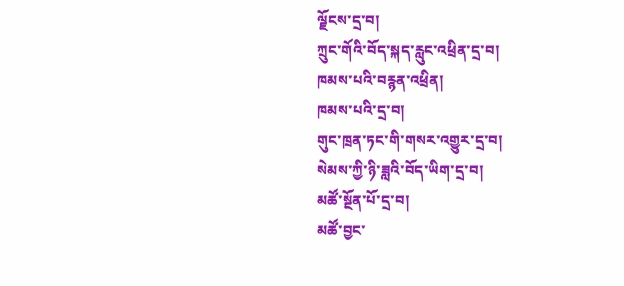ལྗོངས་དྲ་བ།
ཀྲུང་གོའི་བོད་སྐད་རླུང་འཕྲིན་དྲ་བ།
ཁམས་པའི་བརྙན་འཕྲིན།
ཁམས་པའི་དྲ་བ།
གུང་ཁྲན་ཏང་གི་གསར་འགྱུར་དྲ་བ།
སེམས་ཀྱི་ཉི་ཟླའི་བོད་ཡིག་དྲ་བ།
མཚོ་སྔོན་པོ་དྲ་བ།
མཚོ་བྱང་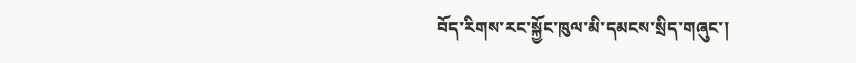བོད་རིགས་རང་སྐྱོང་ཁུལ་མི་དམངས་སྲིད་གཞུང་།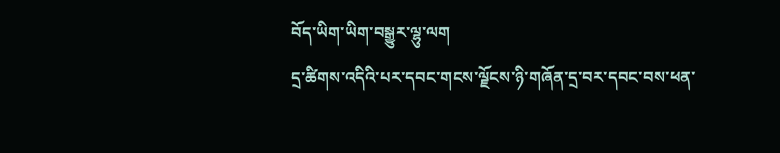བོད་ཡིག་ཡིག་བསྒྱུར་ལྷུ་ལག
དྲ་ཚིགས་འདིའི་པར་དབང་གངས་ལྗོངས་ཉི་གཞོན་དྲ་བར་དབང་བས་ཕན་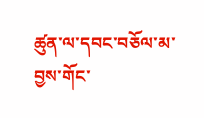ཚུན་ལ་དབང་བཅོལ་མ་བྱས་གོང་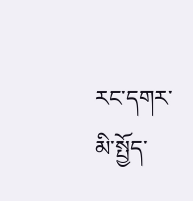རང་དགར་མི་སྤྱོད་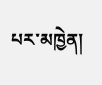པར་མཁྱེན།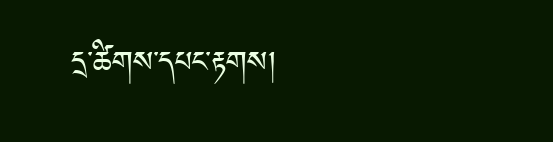དྲ་ཚིགས་དཔང་རྟགས།